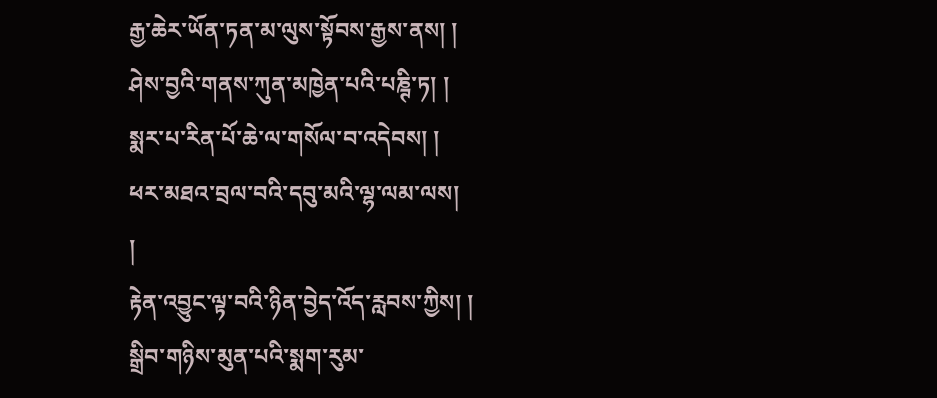རྒྱ་ཆེར་ཡོན་ཏན་མ་ལུས་སྟོབས་རྒྱས་ནས། །
ཤེས་བྱའི་གནས་ཀུན་མཁྱེན་པའི་པཎྚི་ཏ། །
སྨར་པ་རིན་པོ་ཆེ་ལ་གསོལ་བ་འདེབས། །
ཕར་མཐའ་བྲལ་བའི་དབུ་མའི་ལྷ་ལམ་ལས།
།
རྟེན་འབྱུང་ལྟ་བའི་ཉིན་བྱེད་འོད་རླབས་ཀྱིས། །
སྒྲིབ་གཉིས་མུན་པའི་སྨག་རུམ་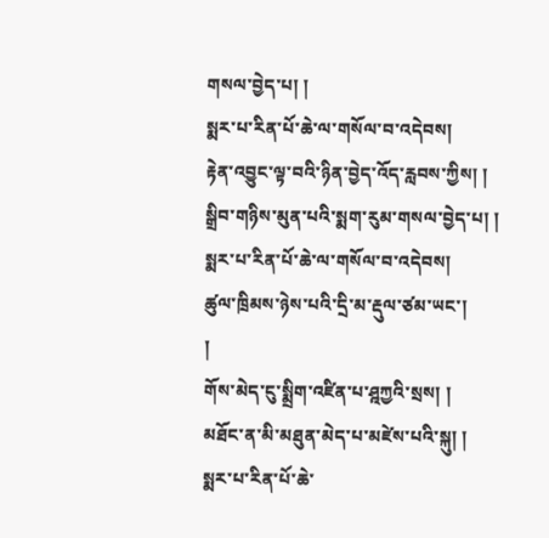གསལ་བྱེད་པ། །
སྨར་པ་རིན་པོ་ཆེ་ལ་གསོལ་བ་འདེབས།
རྟེན་འབྱུང་ལྟ་བའི་ཉིན་བྱེད་འོད་རླབས་ཀྱིས། །
སྒྲིབ་གཉིས་མུན་པའི་སྨག་རུམ་གསལ་བྱེད་པ། །
སྨར་པ་རིན་པོ་ཆེ་ལ་གསོལ་བ་འདེབས།
ཚུལ་ཁྲིམས་ཉེས་པའི་དྲི་མ་རྡུལ་ཙམ་ཡང་།
།
གོས་མེད་ངུ་སྨྲིག་འཛིན་པ་ཤྰཀྱའི་སྲས། །
མཐོང་ན་མི་མཐུན་མེད་པ་མཛེས་པའི་སྐུ། །
སྨར་པ་རིན་པོ་ཆེ་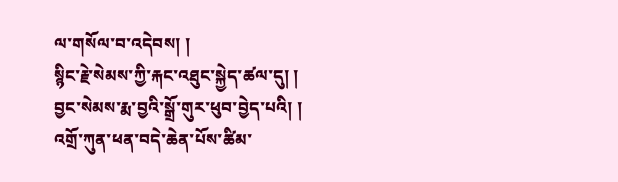ལ་གསོལ་བ་འདེབས། །
སྙིང་རྗེ་སེམས་ཀྱི་རྐང་འཐུང་སྐྱེད་ཚལ་དུ། །
བྱང་སེམས་རྨ་བྱའི་སྒྲོ་གུར་ཕུབ་བྱེད་པའི། །
འགྲོ་ཀུན་ཕན་བདེ་ཆེན་པོས་ཚིམ་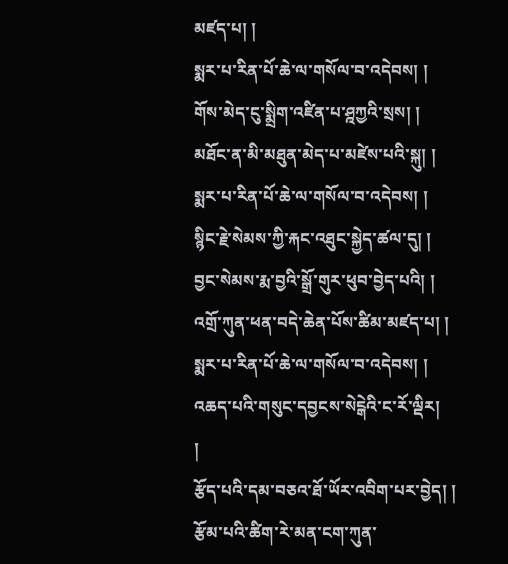མཛད་པ། །
སྨར་པ་རིན་པོ་ཆེ་ལ་གསོལ་བ་འདེབས། །
གོས་མེད་ངུ་སྨྲིག་འཛིན་པ་ཤྰཀྱའི་སྲས། །
མཐོང་ན་མི་མཐུན་མེད་པ་མཛེས་པའི་སྐུ། །
སྨར་པ་རིན་པོ་ཆེ་ལ་གསོལ་བ་འདེབས། །
སྙིང་རྗེ་སེམས་ཀྱི་རྐང་འཐུང་སྐྱེད་ཚལ་དུ། །
བྱང་སེམས་རྨ་བྱའི་སྒྲོ་གུར་ཕུབ་བྱེད་པའི། །
འགྲོ་ཀུན་ཕན་བདེ་ཆེན་པོས་ཚིམ་མཛད་པ། །
སྨར་པ་རིན་པོ་ཆེ་ལ་གསོལ་བ་འདེབས། །
འཆད་པའི་གསུང་དབྱངས་སེངྒེའི་ང་རོ་ལྡིར།
།
རྩོད་པའི་དམ་བཅའ་ཐོ་ཡོར་འབིག་པར་བྱེད། །
རྩོམ་པའི་ཚིག་རེ་མན་ངག་ཀུན་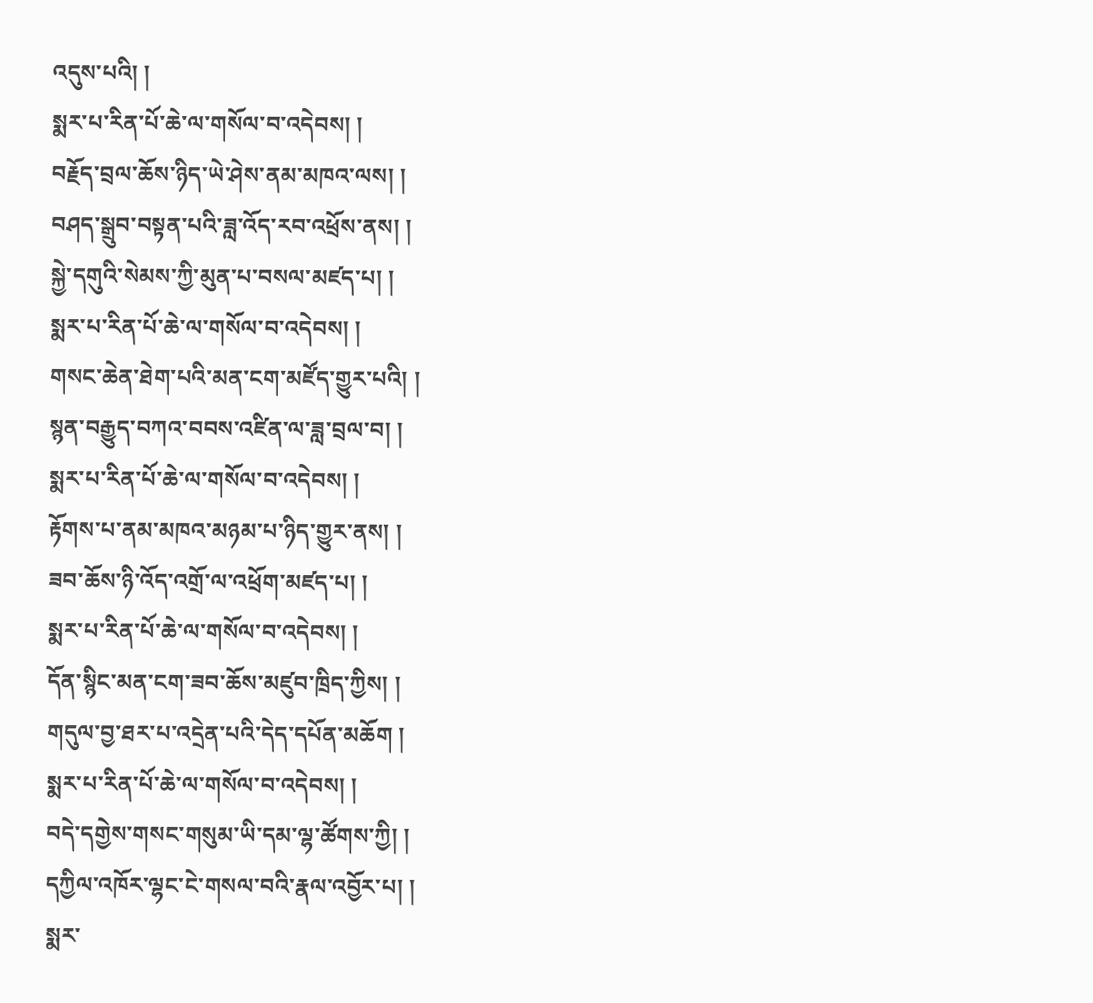འདུས་པའི། །
སྨར་པ་རིན་པོ་ཆེ་ལ་གསོལ་བ་འདེབས། །
བརྗོད་བྲལ་ཆོས་ཉིད་ཡེ་ཤེས་ནམ་མཁའ་ལས། །
བཤད་སྒྲུབ་བསྟན་པའི་ཟླ་འོད་རབ་འཕྲོས་ནས། །
སྐྱེ་དགུའི་སེམས་ཀྱི་མུན་པ་བསལ་མཛད་པ། །
སྨར་པ་རིན་པོ་ཆེ་ལ་གསོལ་བ་འདེབས། །
གསང་ཆེན་ཐེག་པའི་མན་ངག་མཛོད་གྱུར་པའི། །
སྙན་བརྒྱུད་བཀའ་བབས་འཛིན་ལ་ཟླ་བྲལ་བ། །
སྨར་པ་རིན་པོ་ཆེ་ལ་གསོལ་བ་འདེབས། །
རྟོགས་པ་ནམ་མཁའ་མཉམ་པ་ཉིད་གྱུར་ནས། །
ཟབ་ཆོས་ཉི་འོད་འགྲོ་ལ་འཕྲོག་མཛད་པ། །
སྨར་པ་རིན་པོ་ཆེ་ལ་གསོལ་བ་འདེབས། །
དོན་སྙིང་མན་ངག་ཟབ་ཆོས་མཛུབ་ཁྲིད་ཀྱིས། །
གདུལ་བྱ་ཐར་པ་འདྲེན་པའི་དེད་དཔོན་མཆོག །
སྨར་པ་རིན་པོ་ཆེ་ལ་གསོལ་བ་འདེབས། །
བདེ་དགྱེས་གསང་གསུམ་ཡི་དམ་ལྷ་ཚོགས་ཀྱི། །
དཀྱིལ་འཁོར་ལྷང་ངེ་གསལ་བའི་རྣལ་འབྱོར་པ། །
སྨར་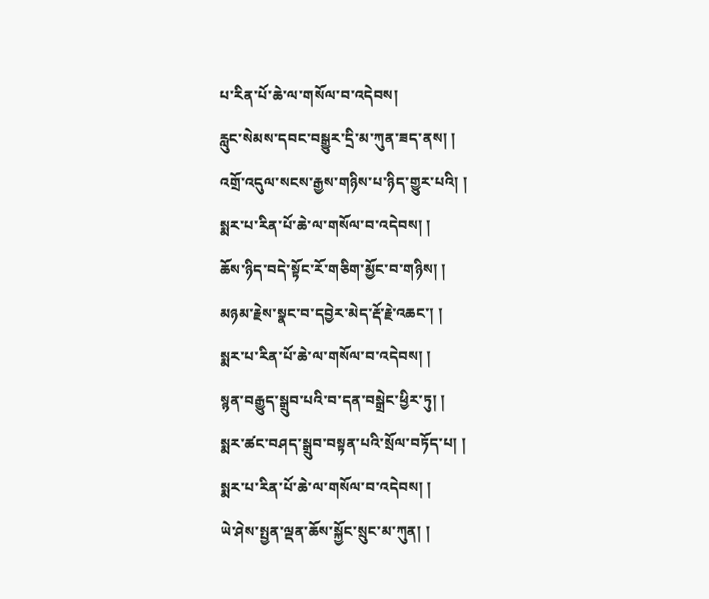པ་རིན་པོ་ཆེ་ལ་གསོལ་བ་འདེབས།
རླུང་སེམས་དབང་བསྒྱུར་དྲི་མ་ཀུན་ཟད་ནས། །
འགྲོ་འདུལ་སངས་རྒྱས་གཉིས་པ་ཉིད་གྱུར་པའི། །
སྨར་པ་རིན་པོ་ཆེ་ལ་གསོལ་བ་འདེབས། །
ཆོས་ཉིད་བདེ་སྟོང་རོ་གཅིག་མྱོང་བ་གཉིས། །
མཉམ་རྗེས་སྣང་བ་དབྱེར་མེད་རྡོ་རྗེ་འཆང་། །
སྨར་པ་རིན་པོ་ཆེ་ལ་གསོལ་བ་འདེབས། །
སྙན་བརྒྱུད་སྒྲུབ་པའི་བ་དན་བསྒྲེང་ཕྱིར་ཏུ། །
སྨར་ཚང་བཤད་སྒྲུབ་བསྟན་པའི་སྲོལ་བཏོད་པ། །
སྨར་པ་རིན་པོ་ཆེ་ལ་གསོལ་བ་འདེབས། །
ཡེ་ཤེས་སྤྱན་ལྡན་ཆོས་སྐྱོང་སྲུང་མ་ཀུན། །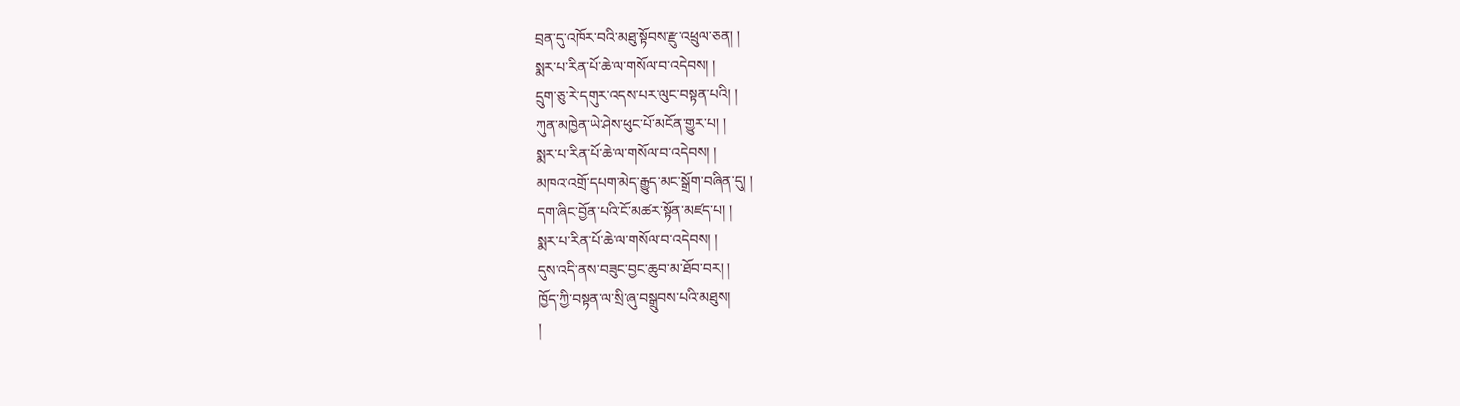བྲན་དུ་འཁོར་བའི་མཐུ་སྟོབས་རྫུ་འཕྲུལ་ཅན། །
སྨར་པ་རིན་པོ་ཆེ་ལ་གསོལ་བ་འདེབས། །
དྲུག་ཅུ་རེ་དགུར་འདས་པར་ལུང་བསྟན་པའི། །
ཀུན་མཁྱེན་ཡེ་ཤེས་ཕུང་པོ་མངོན་གྱུར་པ། །
སྨར་པ་རིན་པོ་ཆེ་ལ་གསོལ་བ་འདེབས། །
མཁའ་འགྲོ་དཔག་མེད་རྒྱུད་མང་སྒྲོག་བཞིན་དུ། །
དག་ཞིང་བྱོན་པའི་ངོ་མཚར་སྟོན་མཛད་པ། །
སྨར་པ་རིན་པོ་ཆེ་ལ་གསོལ་བ་འདེབས། །
དུས་འདི་ནས་བཟུང་བྱང་ཆུབ་མ་ཐོབ་བར། །
ཁྱོད་ཀྱི་བསྟན་ལ་སྲི་ཞུ་བསྒྲུབས་པའི་མཐུས།
།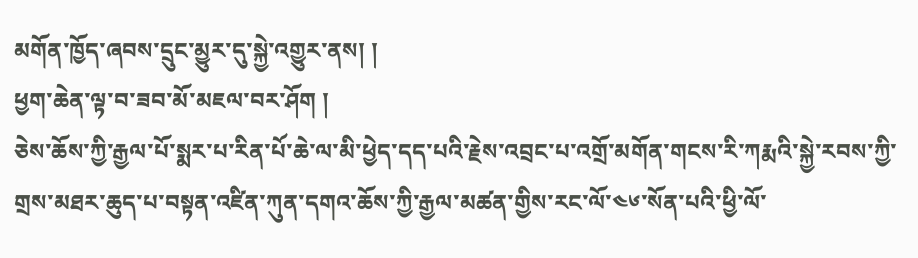མགོན་ཁྱོད་ཞབས་དྲུང་མྱུར་དུ་སྐྱེ་འགྱུར་ནས། །
ཕྱག་ཆེན་ལྟ་བ་ཟབ་མོ་མཇལ་བར་ཤོག །
ཅེས་ཆོས་ཀྱི་རྒྱལ་པོ་སྨར་པ་རིན་པོ་ཆེ་ལ་མི་ཕྱེད་དད་པའི་རྗེས་འབྲང་པ་འགྲོ་མགོན་གངས་རི་ཀརྨའི་སྐྱེ་རབས་ཀྱི་གྲས་མཐར་ཆུད་པ་བསྟན་འཛིན་ཀུན་དགའ་ཆོས་ཀྱི་རྒྱལ་མཚན་གྱིས་རང་ལོ་༤༦་སོན་པའི་ཕྱི་ལོ་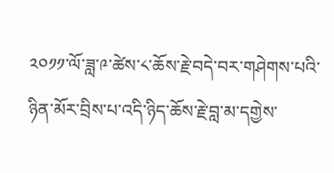༢༠༡༡་ལོ་ཟླ་༩་ཚེས་༨་ཆོས་རྗེ་བདེ་བར་གཤེགས་པའི་ཉིན་མོར་བྲིས་པ་འདི་ཉིད་ཆོས་རྗེ་བླ་མ་དགྱེས་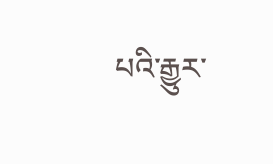པའི་རྒྱུར་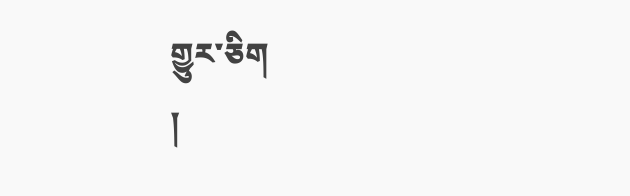གྱུར་ཅིག
།